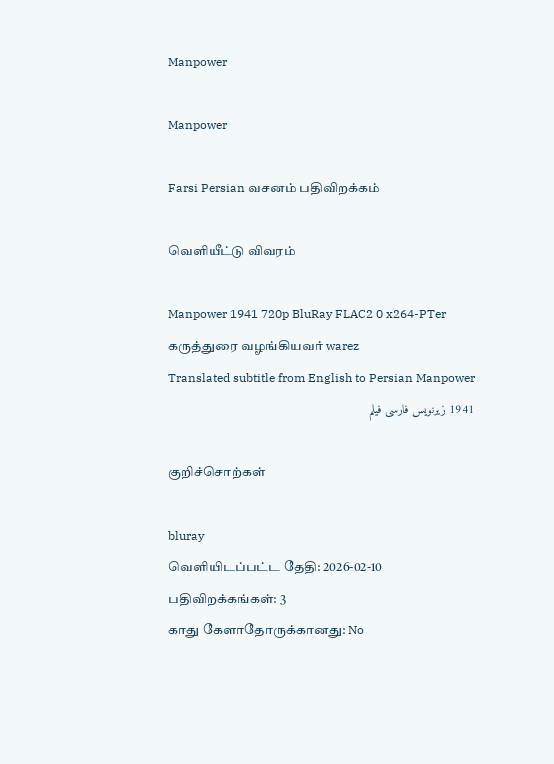Manpower

Manpower

Farsi Persian வசனம் பதிவிறக்கம்

வெளியீட்டு விவரம்

Manpower 1941 720p BluRay FLAC2 0 x264-PTer
கருத்துரை வழங்கியவர் warez
Translated subtitle from English to Persian Manpower 1941 زیرنویس فارسی فیلم

குறிச்சொற்கள்

bluray
வெளியிடப்பட்ட தேதி: 2026-02-10
பதிவிறக்கங்கள்: 3
காது கேளாதோருக்கானது: No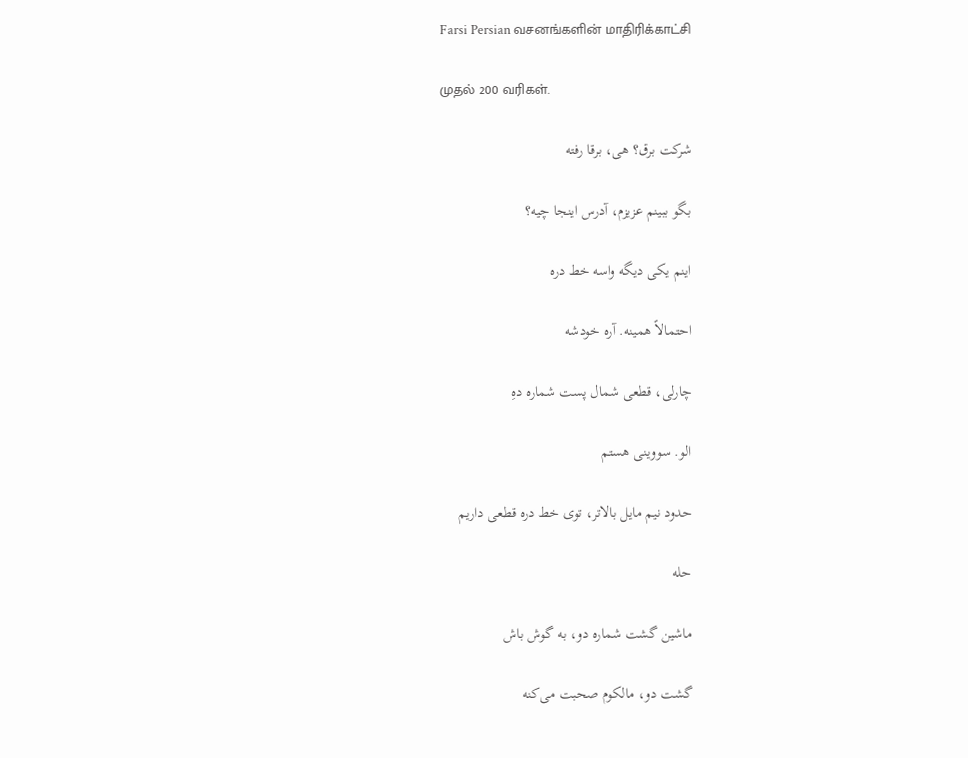Farsi Persian வசனங்களின் மாதிரிக்காட்சி

முதல் 200 வரிகள்.

شرکت برق؟ هی، برقا رفته

بگو ببینم عزیزم، آدرس اینجا چیه؟

اینم یکی دیگه واسه خط دره

احتمالاً همینه. آره خودشه

چارلی، قطعی شمال پست شماره دهِ

الو. سووینی هستم

حدود نیم مایل بالاتر، توی خط دره قطعی داریم

حله

ماشین گشت شماره دو، به گوش باش

گشت دو، مالکوم صحبت می‌کنه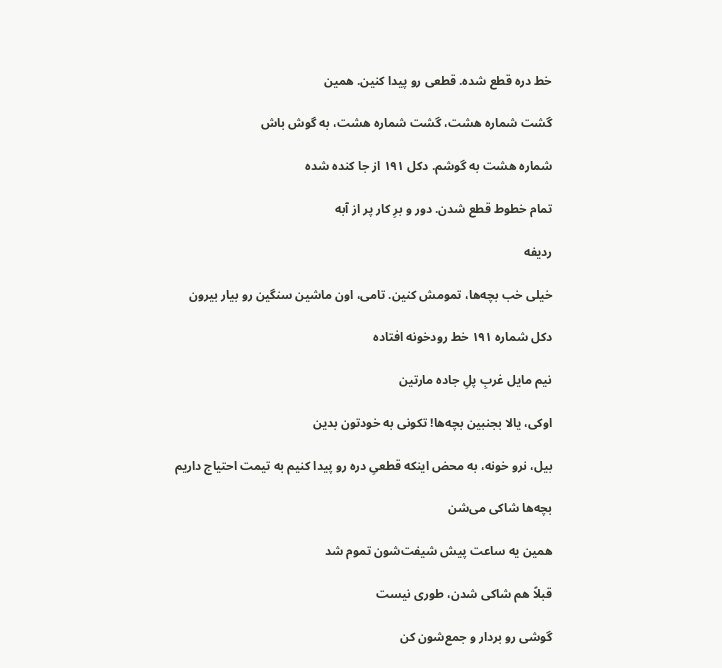خط دره قطع شده. قطعی رو پیدا کنین. همین

گشت شماره هشت، گشت شماره هشت، به گوش باش

شماره هشت به گوشم. دکل ۱۹۱ از جا کنده شده

تمام خطوط قطع شدن. دور و برِ کار پر از آبه

ردیفه

خیلی خب بچه‌ها، تمومش کنین. تامی، اون ماشین سنگین رو بیار بیرون

دکل شماره ۱۹۱ خط رودخونه افتاده

نیم مایل غربِ پلِ جاده مارتین

اوکی، یالا بجنبین بچه‌ها! تکونی به خودتون بدین

بیل، نرو خونه، به محض اینکه قطعیِ دره رو پیدا کنیم به تیمت احتیاج داریم

بچه‌ها شاکی می‌شن

همین یه ساعت پیش شیفت‌شون تموم شد

قبلاً هم شاکی شدن، طوری نیست

گوشی رو بردار و جمع‌شون کن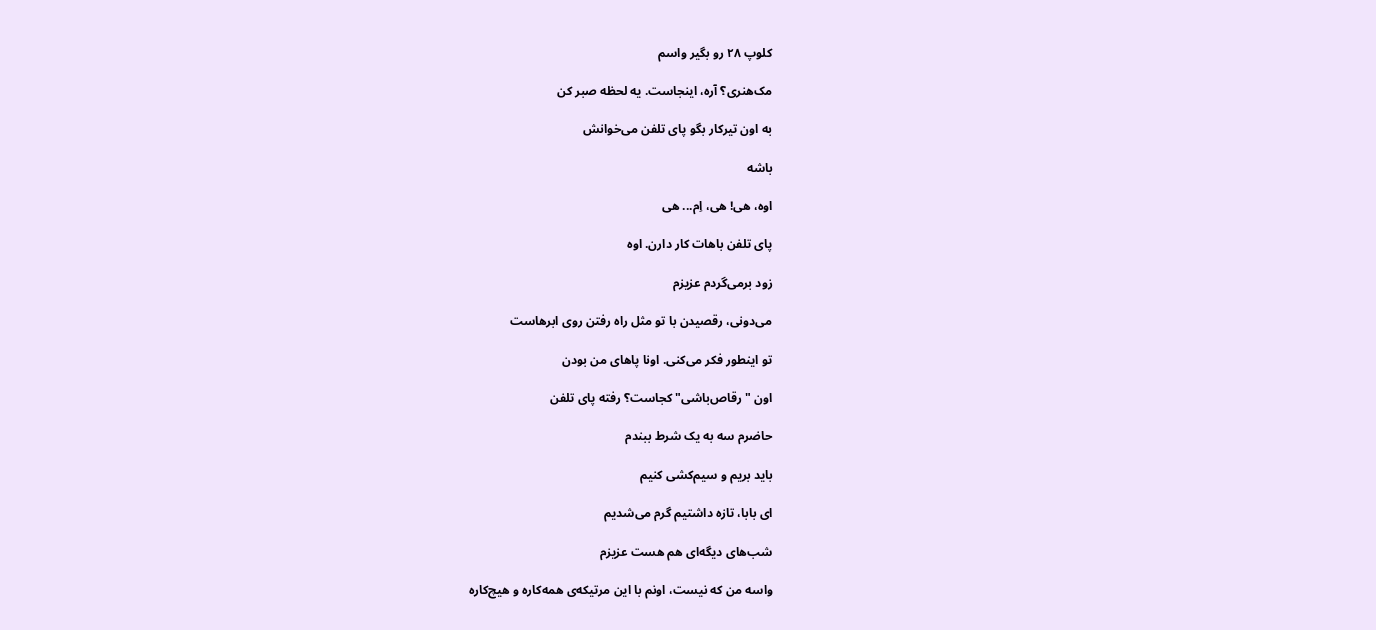کلوپ ۲۸ رو بگیر واسم

مک‌هنری؟ آره، اینجاست. یه لحظه صبر کن

به اون تیرکار بگو پای تلفن می‌خوانش

باشه

اوه، هی! هی، اِم... هی

پای تلفن باهات کار دارن. اوه

زود برمی‌گردم عزیزم

می‌دونی، رقصیدن با تو مثل راه رفتن روی ابرهاست

تو اینطور فکر می‌کنی. اونا پاهای من بودن

اون "رقاص‌باشی" کجاست؟ رفته پای تلفن

حاضرم سه به یک شرط ببندم

باید بریم و سیم‌کشی کنیم

ای بابا، تازه داشتیم گرم می‌شدیم

شب‌های دیگه‌ای هم هست عزیزم

واسه من که نیست، اونم با این مرتیکه‌ی همه‌کاره و هیچ‌کاره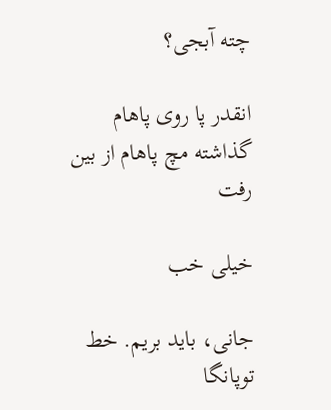چته آبجی؟

انقدر پا روی پاهام گذاشته مچ پاهام از بین رفت

خیلی خب

جانی، باید بریم. خط توپانگا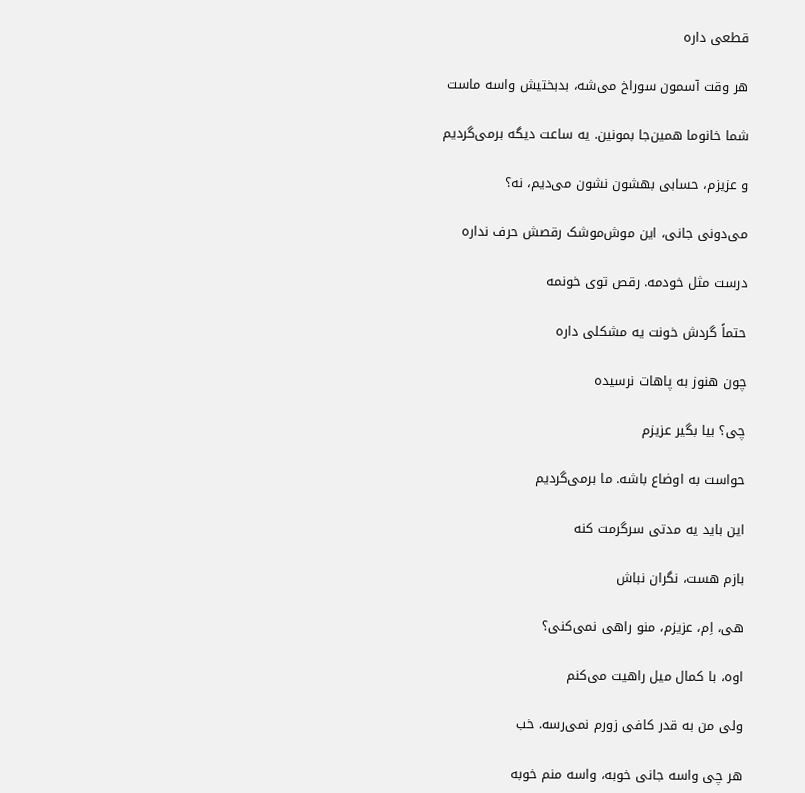قطعی داره

هر وقت آسمون سوراخ می‌شه، بدبختیش واسه ماست

شما خانوما همین‌جا بمونین. یه ساعت دیگه برمی‌گردیم

و عزیزم، حسابی بهشون نشون می‌دیم، نه؟

می‌دونی جانی، این موش‌موشک رقصش حرف نداره

درست مثل خودمه. رقص توی خونمه

حتماً گردش خونت یه مشکلی داره

چون هنوز به پاهات نرسیده

چی؟ بیا بگیر عزیزم

حواست به اوضاع باشه. ما برمی‌گردیم

این باید یه مدتی سرگرمت کنه

بازم هست، نگران نباش

هی، اِم، عزیزم، منو راهی نمی‌کنی؟

اوه، با کمال میل راهیت می‌کنم

ولی من به قدر کافی زورم نمی‌رسه. خب

هر چی واسه جانی خوبه، واسه منم خوبه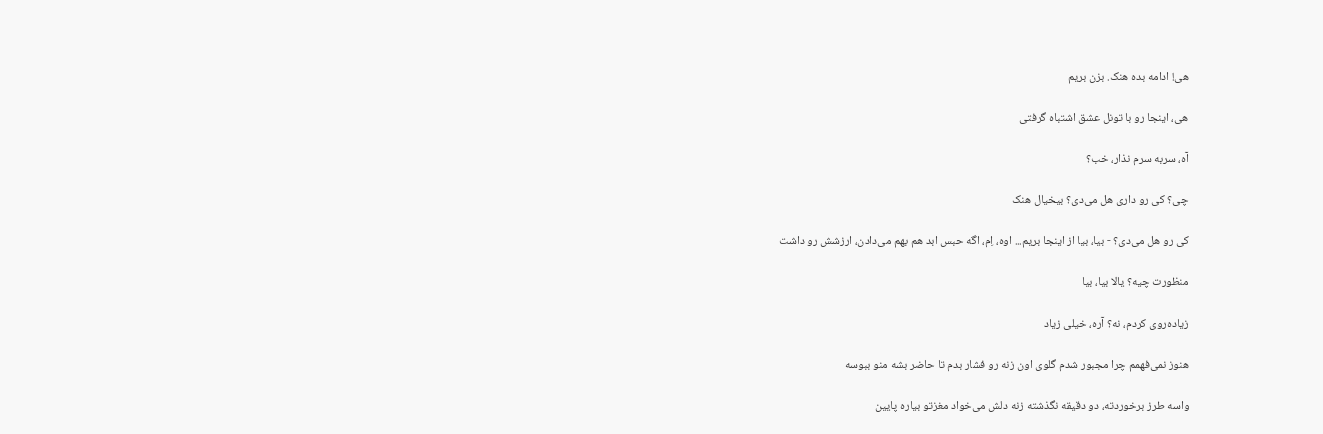هی! ادامه بده هنک. بزن بریم

هی، اینجا رو با تونل عشق اشتباه گرفتی

آه، سربه سرم نذار، خب؟

چی؟ کی رو داری هل می‌دی؟ بیخیال هنک

کی رو هل می‌دی؟ - بیا، بیا از اینجا بریم... اوه، اِم، اگه حبس ابد هم بهم می‌دادن، ارزشش رو داشت

منظورت چیه؟ یالا بیا، بیا

زیاده‌روی کردم، نه؟ آره، خیلی زیاد

هنوز نمی‌فهمم چرا مجبور شدم گلوی اون زنه رو فشار بدم تا حاضر بشه منو ببوسه

واسه طرز برخوردته، دو دقیقه نگذشته زنه دلش می‌خواد مغزتو بیاره پایین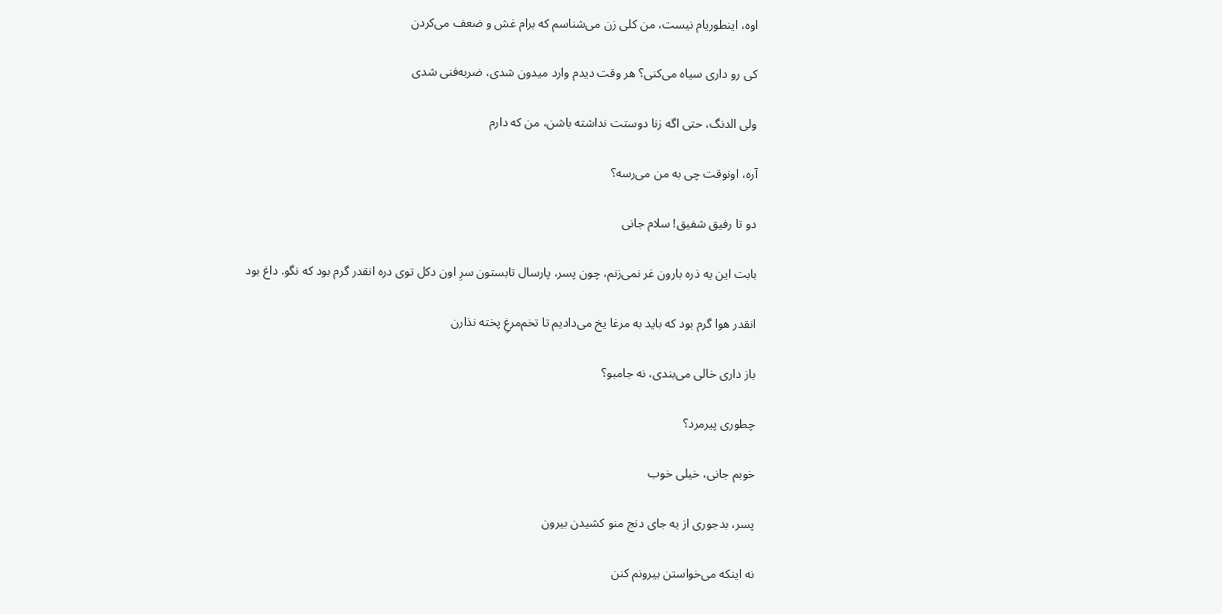اوه، اینطوریام نیست، من کلی زن می‌شناسم که برام غش و ضعف می‌کردن

کی رو داری سیاه می‌کنی؟ هر وقت دیدم وارد میدون شدی، ضربه‌فنی شدی

ولی الدنگ، حتی اگه زنا دوستت نداشته باشن، من که دارم

آره، اونوقت چی به من می‌رسه؟

دو تا رفیق شفیق! سلام جانی

بابت این یه ذره بارون غر نمی‌زنم، چون پسر، پارسال تابستون سرِ اون دکل توی دره انقدر گرم بود که نگو. داغ بود

انقدر هوا گرم بود که باید به مرغا یخ می‌دادیم تا تخم‌مرغِ پخته نذارن

باز داری خالی می‌بندی، نه جامبو؟

چطوری پیرمرد؟

خوبم جانی، خیلی خوب

پسر، بدجوری از یه جای دنج منو کشیدن بیرون

نه اینکه می‌خواستن بیرونم کنن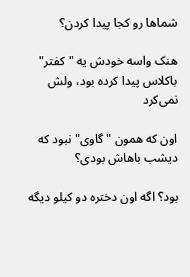شماها رو کجا پیدا کردن؟

هنک واسه خودش یه "کفتر" باکلاس پیدا کرده بود، ولش نمی‌کرد

اون که همون "گاوی" نبود که دیشب باهاش بودی؟

بود؟ اگه اون دختره دو کیلو دیگه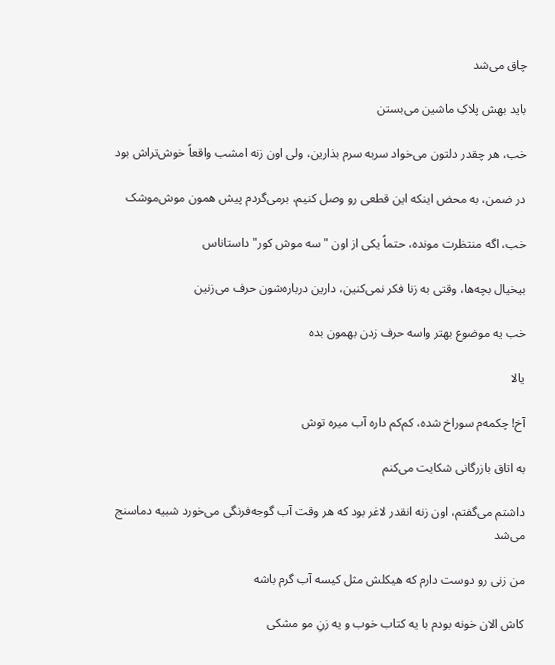چاق می‌شد

باید بهش پلاکِ ماشین می‌بستن

خب، هر چقدر دلتون می‌خواد سربه سرم بذارین، ولی اون زنه امشب واقعاً خوش‌تراش بود

در ضمن، به محض اینکه این قطعی رو وصل کنیم، برمی‌گردم پیش همون موش‌موشک

خب، اگه منتظرت مونده، حتماً یکی از اون "سه موش کور" داستاناس

بیخیال بچه‌ها، وقتی به زنا فکر نمی‌کنین، دارین درباره‌شون حرف می‌زنین

خب یه موضوع بهتر واسه حرف زدن بهمون بده

یالا

آخ! چکمه‌م سوراخ شده، کم‌کم داره آب میره توش

به اتاق بازرگانی شکایت می‌کنم

داشتم می‌گفتم، اون زنه انقدر لاغر بود که هر وقت آب گوجه‌فرنگی می‌خورد شبیه دماسنج می‌شد

من زنی رو دوست دارم که هیکلش مثل کیسه آب گرم باشه

کاش الان خونه بودم با یه کتاب خوب و یه زنِ مو مشکی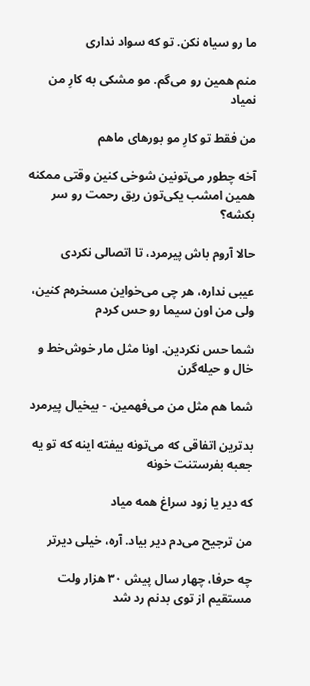ما رو سیاه نکن. تو که سواد نداری

منم همین رو می‌گم. مو مشکی به کارِ من نمیاد

من فقط تو کارِ مو بورهای ماهم

آخه چطور می‌تونین شوخی کنین وقتی ممکنه همین امشب یکی‌تون ریق رحمت رو سر بکشه؟

حالا آروم باش پیرمرد، تا اتصالی نکردی

عیبی نداره، هر چی می‌خواین مسخره‌م کنین، ولی من اون سیما رو حس کردم

شما حس نکردین. اونا مثل مار خوش‌خط و خال و حیله‌گرن

شما هم مثل من می‌فهمین. - بیخیال پیرمرد

بدترین اتفاقی که می‌تونه بیفته اینه که تو یه جعبه بفرستنت خونه

که دیر یا زود سراغ همه میاد

من ترجیح می‌دم دیر بیاد. آره، خیلی دیرتر

چه حرفا، چهار سال پیش ۳۰ هزار ولت مستقیم از توی بدنم رد شد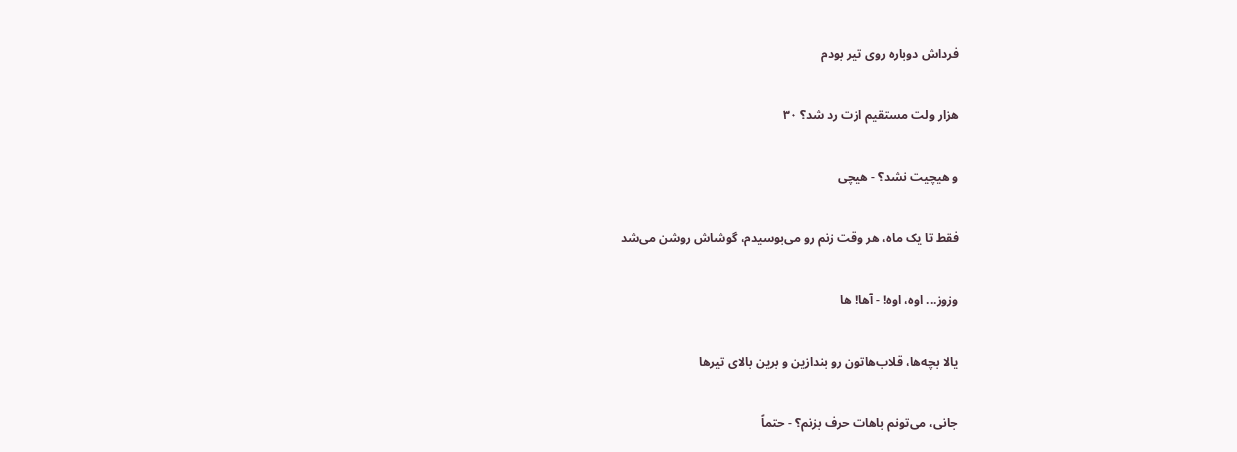فرداش دوباره روی تیر بودم

هزار ولت مستقیم ازت رد شد؟ ۳۰

و هیچیت نشد؟ - هیچی

فقط تا یک ماه، هر وقت زنم رو می‌بوسیدم، گوشاش روشن می‌شد

وزوز... اوه، اوه! - آها! ها

یالا بچه‌ها، قلاب‌هاتون رو بندازین و برین بالای تیرها

جانی، می‌تونم باهات حرف بزنم؟ - حتماً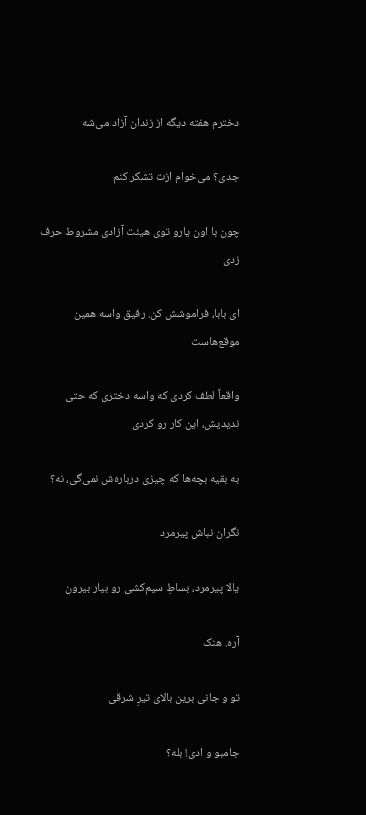دخترم هفته دیگه از زندان آزاد می‌شه

جدی؟ می‌خوام ازت تشکر کنم

چون با اون یارو توی هیئت آزادی مشروط حرف زدی

ای بابا، فراموشش کن. رفیق واسه همین موقع‌هاست

واقعاً لطف کردی که واسه دختری که حتی ندیدیش، این کار رو کردی

به بقیه بچه‌ها که چیزی درباره‌ش نمی‌گی، نه؟

نگران نباش پیرمرد

یالا پیرمرد، بساطِ سیم‌کشی رو بیار بیرون

آره. هنک

تو و جانی برین بالای تیرِ شرقی

جامبو و ادی! بله؟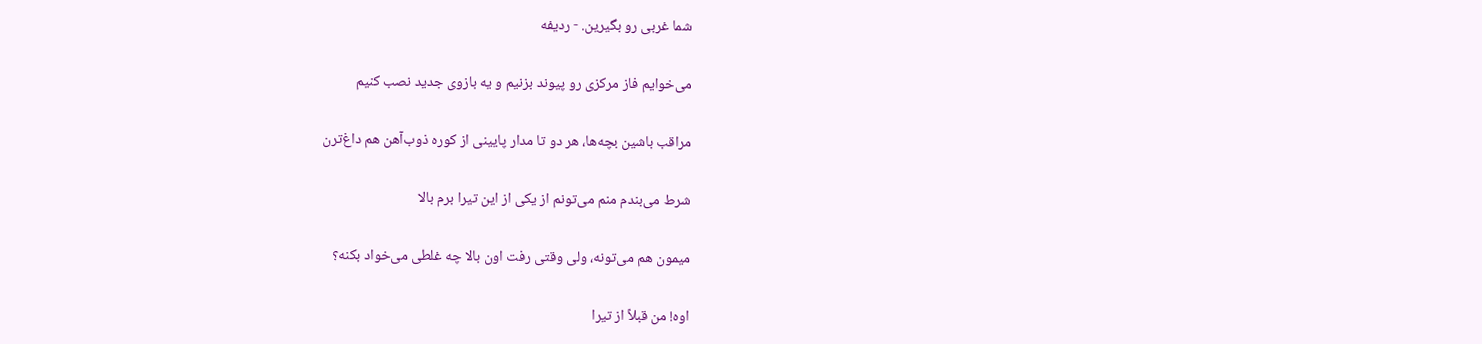شما غربی رو بگیرین. - ردیفه

می‌خوایم فاز مرکزی رو پیوند بزنیم و یه بازوی جدید نصب کنیم

مراقب باشین بچه‌ها، هر دو تا مدار پایینی از کوره ذوب‌آهن هم داغ‌ترن

شرط می‌بندم منم می‌تونم از یکی از این تیرا برم بالا

میمون هم می‌تونه، ولی وقتی رفت اون بالا چه غلطی می‌خواد بکنه؟

اوه! من قبلاً از تیرا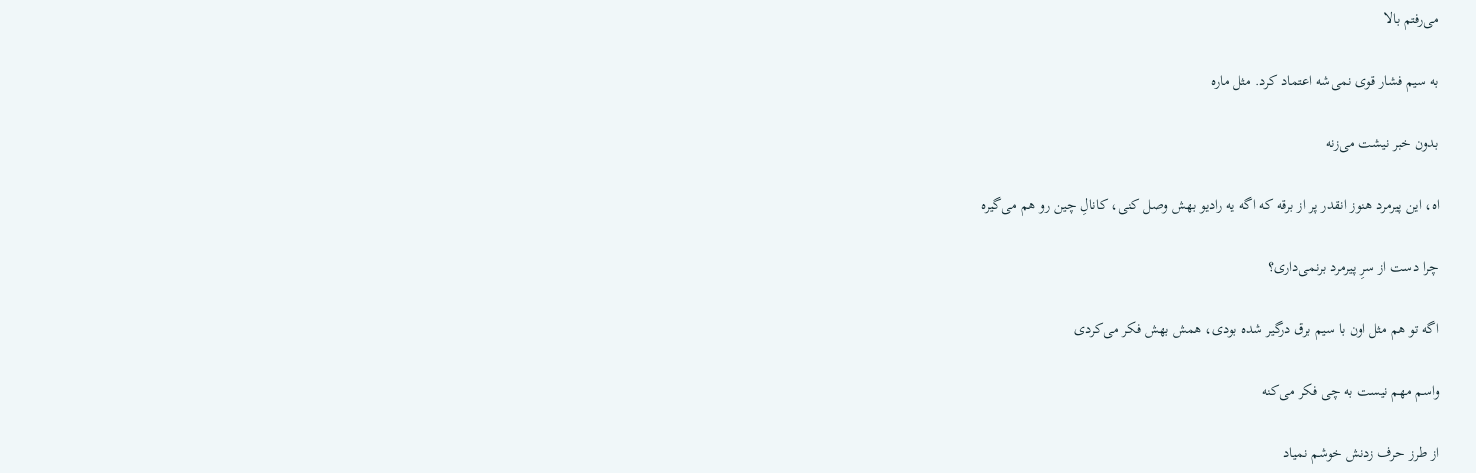می‌رفتم بالا

به سیم فشار قوی نمی‌شه اعتماد کرد. مثل ماره

بدون خبر نیشت می‌زنه

اه، این پیرمرد هنوز انقدر پر از برقه که اگه یه رادیو بهش وصل کنی، کانالِ چین رو هم می‌گیره

چرا دست از سرِ پیرمرد برنمی‌داری؟

اگه تو هم مثل اون با سیم برق درگیر شده بودی، همش بهش فکر می‌کردی

واسم مهم نیست به چی فکر می‌کنه

از طرز حرف زدنش خوشم نمیاد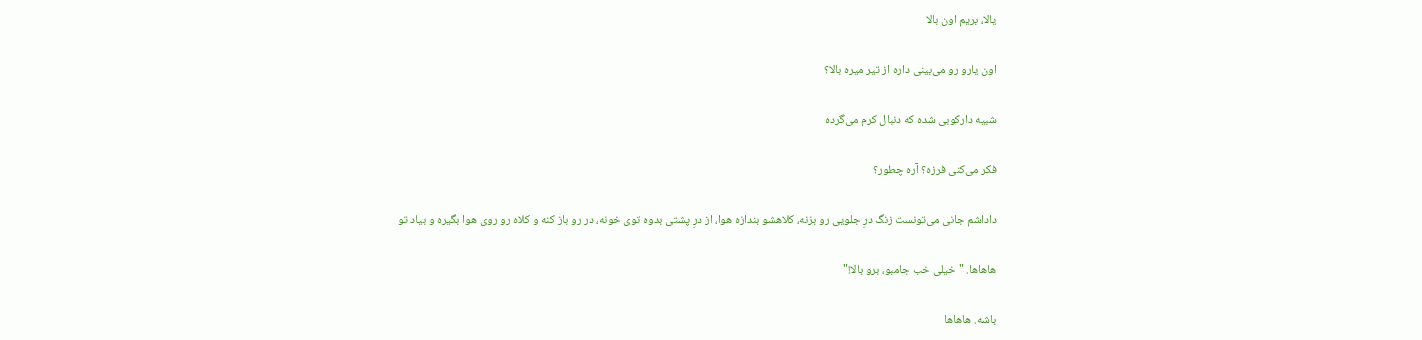یالا، بریم اون بالا

اون یارو رو می‌بینی داره از تیر میره بالا؟

شبیه دارکوبی شده که دنبال کرم می‌گرده

فکر می‌کنی فرزه؟ آره چطور؟

داداشم جانی می‌تونست زنگ درِ جلویی رو بزنه، کلاهشو بندازه هوا، از درِ پشتی بدوه توی خونه، در رو باز کنه و کلاه رو روی هوا بگیره و بیاد تو

هاهاها. "خیلی خب جامبو، برو بالا!"

باشه. هاهاها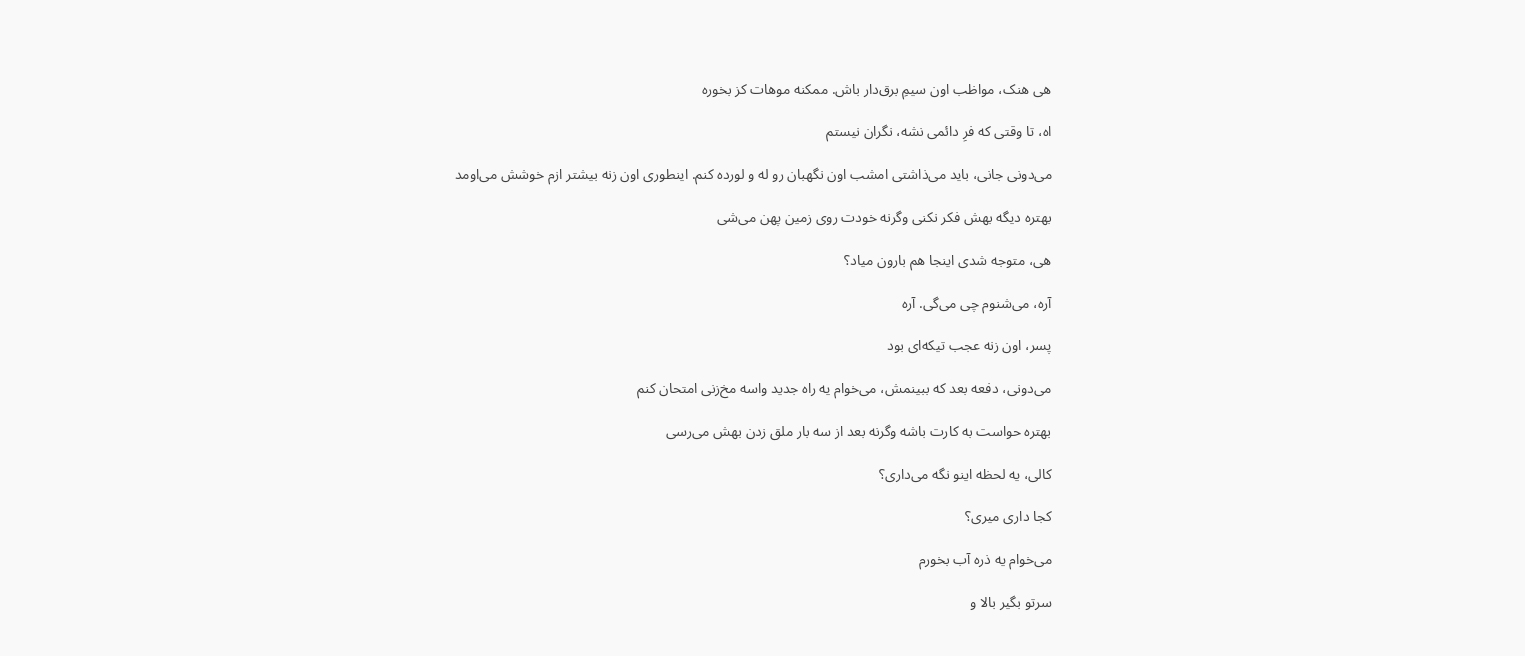هی هنک، مواظب اون سیمِ برق‌دار باش. ممکنه موهات کز بخوره

اه، تا وقتی که فرِ دائمی نشه، نگران نیستم

می‌دونی جانی، باید می‌ذاشتی امشب اون نگهبان رو له و لورده کنم. اینطوری اون زنه بیشتر ازم خوشش می‌اومد

بهتره دیگه بهش فکر نکنی وگرنه خودت روی زمین پهن می‌شی

هی، متوجه شدی اینجا هم بارون میاد؟

آره، می‌شنوم چی می‌گی. آره

پسر، اون زنه عجب تیکه‌ای بود

می‌دونی، دفعه بعد که ببینمش، می‌خوام یه راه جدید واسه مخ‌زنی امتحان کنم

بهتره حواست به کارت باشه وگرنه بعد از سه بار ملق زدن بهش می‌رسی

کالی، یه لحظه اینو نگه می‌داری؟

کجا داری میری؟

می‌خوام یه ذره آب بخورم

سرتو بگیر بالا و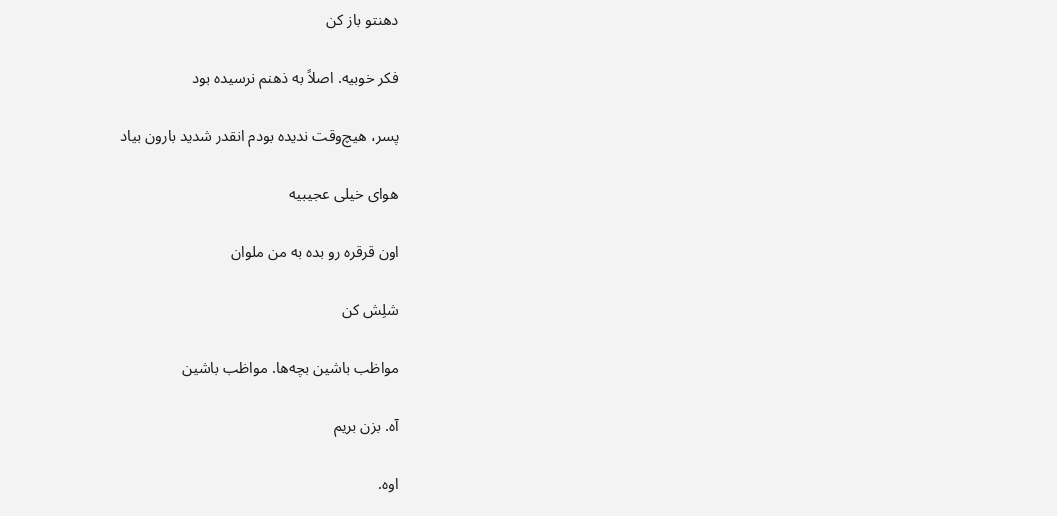دهنتو باز کن

فکر خوبیه. اصلاً به ذهنم نرسیده بود

پسر، هیچ‌وقت ندیده بودم انقدر شدید بارون بیاد

هوای خیلی عجیبیه

اون قرقره رو بده به من ملوان

شلِش کن

مواظب باشین بچه‌ها. مواظب باشین

آه. بزن بریم

اوه.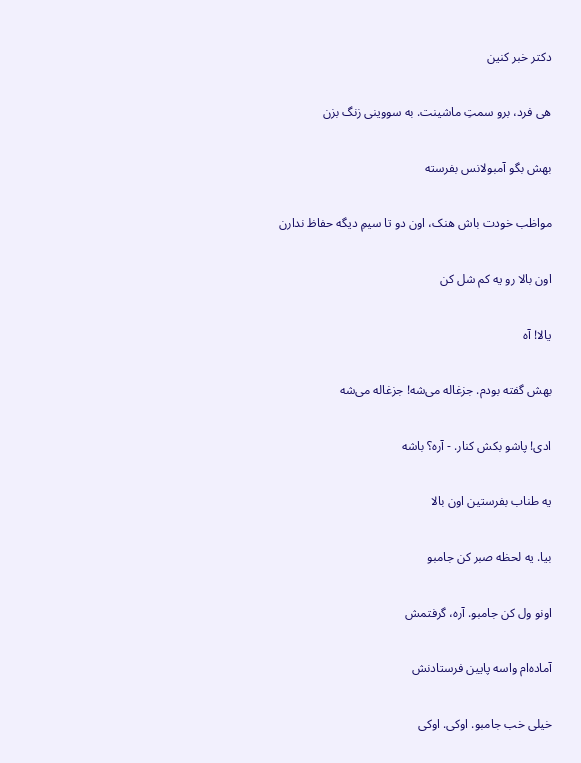دکتر خبر کنین

هی فرد، برو سمتِ ماشینت. به سووینی زنگ بزن

بهش بگو آمبولانس بفرسته

مواظب خودت باش هنک، اون دو تا سیمِ دیگه حفاظ ندارن

اون بالا رو یه کم شل کن

یالا! آه

بهش گفته بودم. جزغاله می‌شه! جزغاله می‌شه

ادی! پاشو بکش کنار. - آره؟ باشه

یه طناب بفرستین اون بالا

بیا. یه لحظه صبر کن جامبو

اونو ول کن جامبو. آره، گرفتمش

آماده‌ام واسه پایین فرستادنش

خیلی خب جامبو. اوکی. اوکی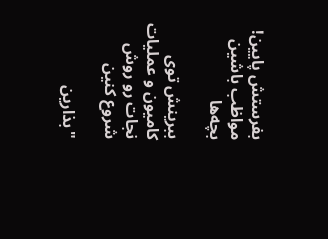بفرستش پایین! مواظب باشین بچه‌ها

ببرینش توی کامیون و عملیات نجات رو روش شروع کنین

"بذارین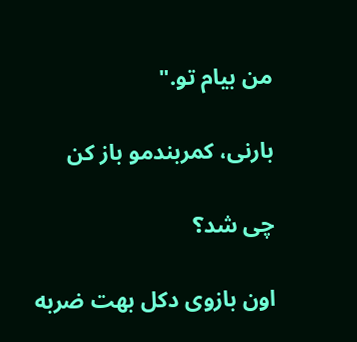من بیام تو."

بارنی، کمربندمو باز کن

چی شد؟

اون بازوی دکل بهت ضربه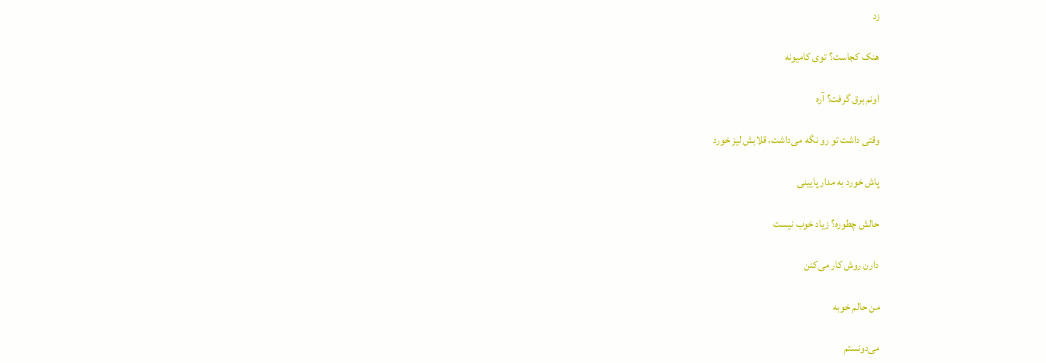زد

هنک کجاست؟ توی کامیونه

اونم برق گرفت؟ آره

وقتی داشت تو رو نگه می‌داشت، قلابش لیز خورد

پاش خورد به مدار پایینی

حالش چطوره؟ زیاد خوب نیست

دارن روش کار می‌کنن

من حالم خوبه

می‌دونستم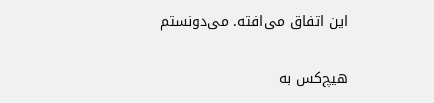این اتفاق می‌افته. می‌دونستم

هیچ‌کس به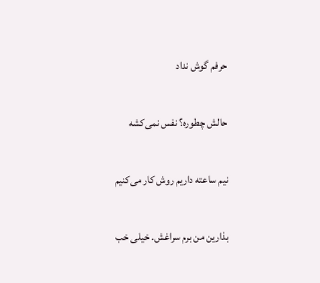حرفم گوش نداد

حالش چطوره؟ نفس نمی‌کشه

نیم ساعته داریم روش کار می‌کنیم

بذارین من برم سراغش. خیلی خب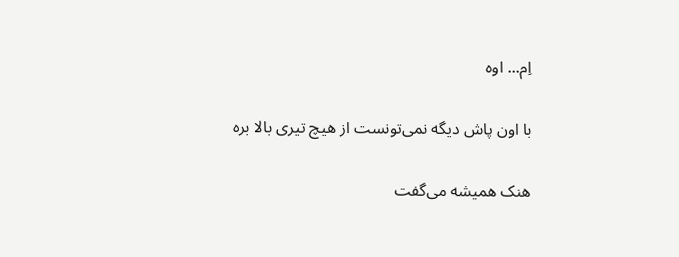اِم... اوه

با اون پاش دیگه نمی‌تونست از هیچ تیری بالا بره

هنک همیشه می‌گفت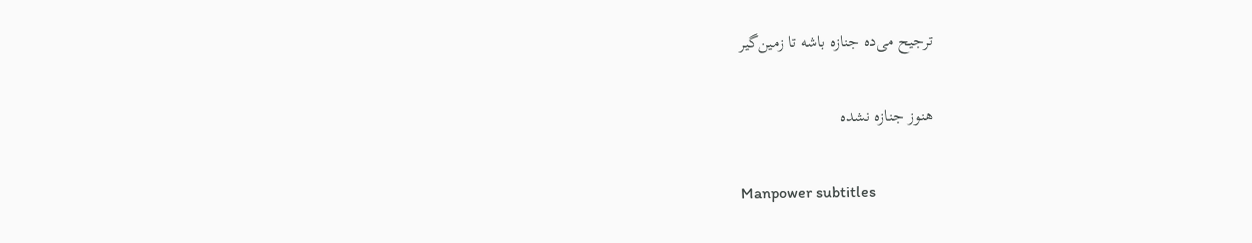ترجیح می‌ده جنازه باشه تا زمین‌گیر

هنوز جنازه نشده

Manpower subtitles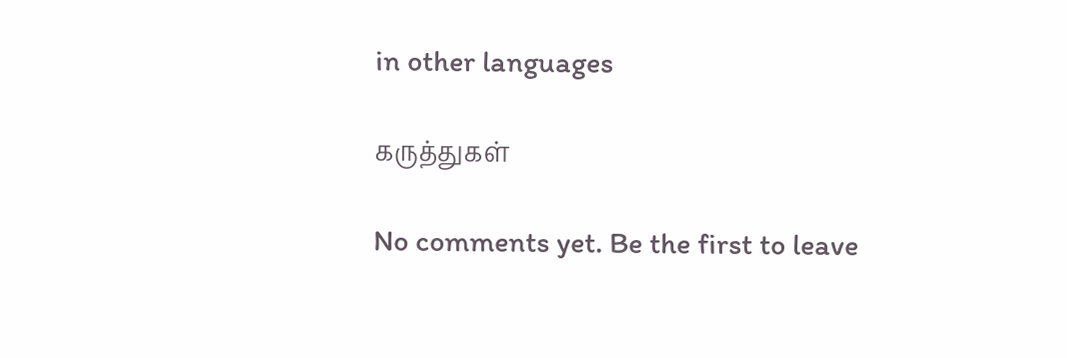in other languages

கருத்துகள்

No comments yet. Be the first to leave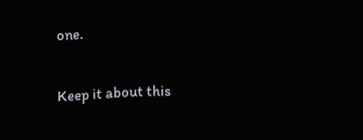one.

Keep it about this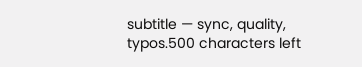subtitle — sync, quality, typos.500 characters left